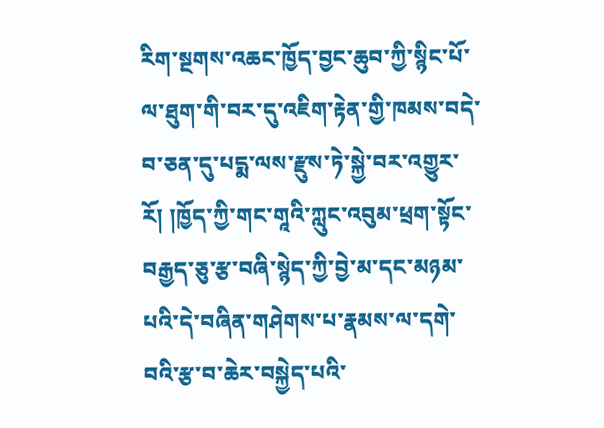རིག་སྔགས་འཆང་ཁྱོད་བྱང་ཆུབ་ཀྱི་སྙིང་པོ་ལ་ཐུག་གི་བར་དུ་འཇིག་རྟེན་གྱི་ཁམས་བདེ་བ་ཅན་དུ་པདྨ་ལས་རྫུས་ཏེ་སྐྱེ་བར་འགྱུར་རོ། །ཁྱོད་ཀྱི་གང་གཱའི་ཀླུང་འབུམ་ཕྲག་སྟོང་བརྒྱད་ཅུ་རྩ་བཞི་སྙེད་ཀྱི་བྱེ་མ་དང་མཉམ་པའི་དེ་བཞིན་གཤེགས་པ་རྣམས་ལ་དགེ་བའི་རྩ་བ་ཆེར་བསྐྱེད་པའི་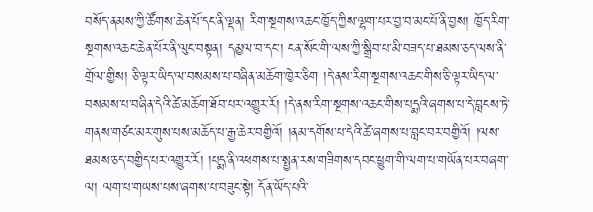བསོད་ནམས་ཀྱི་ཚོགས་ཆེན་པོ་དང་ནི་ལྡན། རིག་སྔགས་འཆང་ཁྱོད་ཀྱིས་ལྷག་པར་བྱ་བ་མང་པོ་ནི་བྱས། ཁྱོད་རིག་སྔགས་འཆང་ཆེན་པོར་ནི་ལུང་བསྟན། དམྱལ་བ་དང་། ངན་སོང་གི་ལས་ཀྱི་སྒྲིབ་པ་མི་བཟད་པ་ཐམས་ཅད་ལས་ནི་གྲོལ་གྱིས། ཅི་ལྟར་ཡིད་ལ་བསམས་པ་བཞིན་མཆོག་ཁྱེར་ཅིག །དེ་ནས་རིག་སྔགས་འཆང་གིས་ཅི་ལྟར་ཡིད་ལ་བསམས་པ་བཞིན་དེའི་ཚེ་མཆོག་ཐོབ་པར་འགྱུར་རོ། །དེ་ནས་རིག་སྔགས་འཆང་གིས་པདྨའི་ཞགས་པ་དེ་བླངས་ཏེ་གནས་གཙང་མར་གུས་པས་མཆོད་པ་རྒྱ་ཆེར་བགྱིའོ། །ནམ་དགོས་པ་དེའི་ཚེ་ཞགས་པ་བླང་བར་བགྱིའོ། །ལས་ཐམས་ཅད་བགྱིད་པར་འགྱུར་རོ། །པདྨ་ནི་འཕགས་པ་སྤྱན་རས་གཟིགས་དབང་ཕྱུག་གི་ལག་པ་གཡོན་པར་བཞག་ལ། ལག་པ་གཡས་པས་ཞགས་པ་བཟུང་སྟེ། དོན་ཡོད་པའི་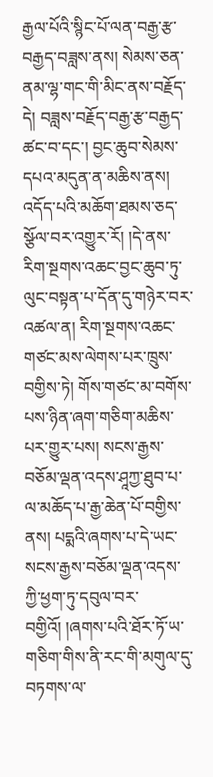རྒྱལ་པོའི་སྙིང་པོ་ལན་བརྒྱ་རྩ་བརྒྱད་བཟླས་ནས། སེམས་ཅན་ནམ་ལྷ་གང་གི་མིང་ནས་བརྗོད་དེ། བཟླས་བརྗོད་བརྒྱ་རྩ་བརྒྱད་ཚང་བ་དང་། བྱང་ཆུབ་སེམས་དཔའ་མདུན་ན་མཆིས་ནས། འདོད་པའི་མཆོག་ཐམས་ཅད་སྩོལ་བར་འགྱུར་རོ། །དེ་ནས་རིག་སྔགས་འཆང་བྱང་ཆུབ་ཏུ་ལུང་བསྟན་པ་དོན་དུ་གཉེར་བར་འཚལ་ན། རིག་སྔགས་འཆང་གཙང་མས་ལེགས་པར་ཁྲུས་བགྱིས་ཏེ། གོས་གཙང་མ་བགོས་པས་ཉིན་ཞག་གཅིག་མཆིས་པར་གྱུར་པས། སངས་རྒྱས་བཅོམ་ལྡན་འདས་ཤཱཀྱ་ཐུབ་པ་ལ་མཆོད་པ་རྒྱ་ཆེན་པོ་བགྱིས་ནས། པདྨའི་ཞགས་པ་དེ་ཡང་སངས་རྒྱས་བཅོམ་ལྡན་འདས་ཀྱི་ཕྱག་ཏུ་དབུལ་བར་བགྱིའོ། །ཞགས་པའི་ཐོར་ཏོ་ཡ་གཅིག་གིས་ནི་རང་གི་མགུལ་དུ་བཏགས་ལ་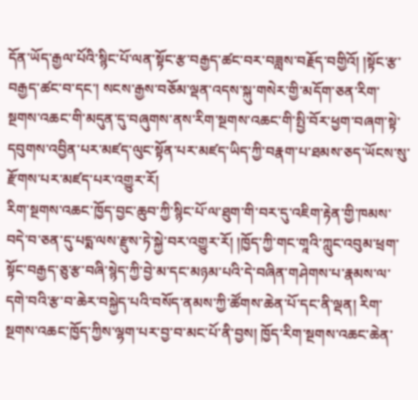དོན་ཡོད་རྒྱལ་པོའི་སྙིང་པོ་ལན་སྟོང་རྩ་བརྒྱད་ཚང་བར་བཟླས་བརྗོད་བགྱིའོ། །སྟོང་རྩ་བརྒྱད་ཚང་བ་དང་། སངས་རྒྱས་བཅོམ་ལྡན་འདས་སྐུ་གསེར་གྱི་མདོག་ཅན་རིག་སྔགས་འཆང་གི་མདུན་དུ་བཞུགས་ནས་རིག་སྔགས་འཆང་གི་སྤྱི་བོར་ཕྱག་བཞག་སྟེ་དབུགས་འབྱིན་པར་མཛད་ལུང་སྟོན་པར་མཛད་ཡིད་ཀྱི་བརྣག་པ་ཐམས་ཅད་ཡོངས་སུ་རྫོགས་པར་མཛད་པར་འགྱུར་རོ།
རིག་སྔགས་འཆང་ཁྱོད་བྱང་ཆུབ་ཀྱི་སྙིང་པོ་ལ་ཐུག་གི་བར་དུ་འཇིག་རྟེན་གྱི་ཁམས་བདེ་བ་ཅན་དུ་པདྨ་ལས་རྫུས་ཏེ་སྐྱེ་བར་འགྱུར་རོ། །ཁྱོད་ཀྱི་གང་གཱའི་ཀླུང་འབུམ་ཕྲག་སྟོང་བརྒྱད་ཅུ་རྩ་བཞི་སྙེད་ཀྱི་བྱེ་མ་དང་མཉམ་པའི་དེ་བཞིན་གཤེགས་པ་རྣམས་ལ་དགེ་བའི་རྩ་བ་ཆེར་བསྐྱེད་པའི་བསོད་ནམས་ཀྱི་ཚོགས་ཆེན་པོ་དང་ནི་ལྡན། རིག་སྔགས་འཆང་ཁྱོད་ཀྱིས་ལྷག་པར་བྱ་བ་མང་པོ་ནི་བྱས། ཁྱོད་རིག་སྔགས་འཆང་ཆེན་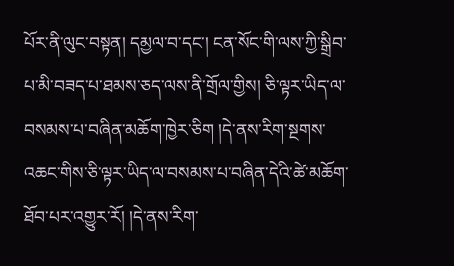པོར་ནི་ལུང་བསྟན། དམྱལ་བ་དང་། ངན་སོང་གི་ལས་ཀྱི་སྒྲིབ་པ་མི་བཟད་པ་ཐམས་ཅད་ལས་ནི་གྲོལ་གྱིས། ཅི་ལྟར་ཡིད་ལ་བསམས་པ་བཞིན་མཆོག་ཁྱེར་ཅིག །དེ་ནས་རིག་སྔགས་འཆང་གིས་ཅི་ལྟར་ཡིད་ལ་བསམས་པ་བཞིན་དེའི་ཚེ་མཆོག་ཐོབ་པར་འགྱུར་རོ། །དེ་ནས་རིག་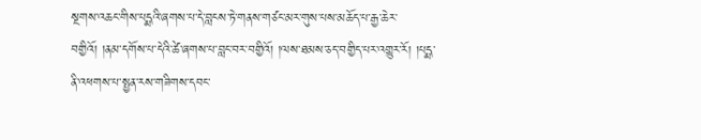སྔགས་འཆང་གིས་པདྨའི་ཞགས་པ་དེ་བླངས་ཏེ་གནས་གཙང་མར་གུས་པས་མཆོད་པ་རྒྱ་ཆེར་བགྱིའོ། །ནམ་དགོས་པ་དེའི་ཚེ་ཞགས་པ་བླང་བར་བགྱིའོ། །ལས་ཐམས་ཅད་བགྱིད་པར་འགྱུར་རོ། །པདྨ་ནི་འཕགས་པ་སྤྱན་རས་གཟིགས་དབང་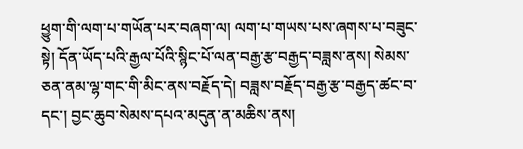ཕྱུག་གི་ལག་པ་གཡོན་པར་བཞག་ལ། ལག་པ་གཡས་པས་ཞགས་པ་བཟུང་སྟེ། དོན་ཡོད་པའི་རྒྱལ་པོའི་སྙིང་པོ་ལན་བརྒྱ་རྩ་བརྒྱད་བཟླས་ནས། སེམས་ཅན་ནམ་ལྷ་གང་གི་མིང་ནས་བརྗོད་དེ། བཟླས་བརྗོད་བརྒྱ་རྩ་བརྒྱད་ཚང་བ་དང་། བྱང་ཆུབ་སེམས་དཔའ་མདུན་ན་མཆིས་ནས།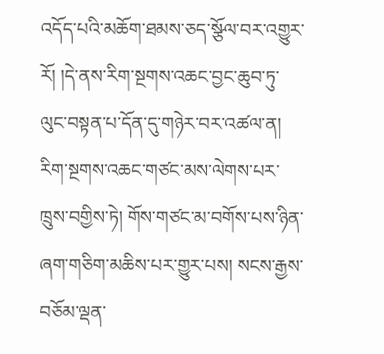འདོད་པའི་མཆོག་ཐམས་ཅད་སྩོལ་བར་འགྱུར་རོ། །དེ་ནས་རིག་སྔགས་འཆང་བྱང་ཆུབ་ཏུ་ལུང་བསྟན་པ་དོན་དུ་གཉེར་བར་འཚལ་ན། རིག་སྔགས་འཆང་གཙང་མས་ལེགས་པར་ཁྲུས་བགྱིས་ཏེ། གོས་གཙང་མ་བགོས་པས་ཉིན་ཞག་གཅིག་མཆིས་པར་གྱུར་པས། སངས་རྒྱས་བཅོམ་ལྡན་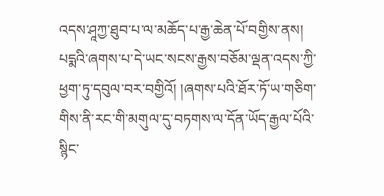འདས་ཤཱཀྱ་ཐུབ་པ་ལ་མཆོད་པ་རྒྱ་ཆེན་པོ་བགྱིས་ནས། པདྨའི་ཞགས་པ་དེ་ཡང་སངས་རྒྱས་བཅོམ་ལྡན་འདས་ཀྱི་ཕྱག་ཏུ་དབུལ་བར་བགྱིའོ། །ཞགས་པའི་ཐོར་ཏོ་ཡ་གཅིག་གིས་ནི་རང་གི་མགུལ་དུ་བཏགས་ལ་དོན་ཡོད་རྒྱལ་པོའི་སྙིང་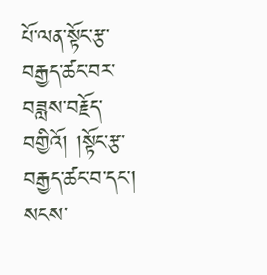པོ་ལན་སྟོང་རྩ་བརྒྱད་ཚང་བར་བཟླས་བརྗོད་བགྱིའོ། །སྟོང་རྩ་བརྒྱད་ཚང་བ་དང་། སངས་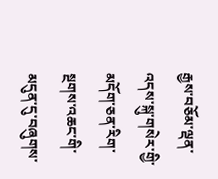རྒྱས་བཅོམ་ལྡན་འདས་སྐུ་གསེར་གྱི་མདོག་ཅན་རིག་སྔགས་འཆང་གི་མདུན་དུ་བཞུགས་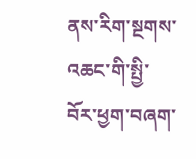ནས་རིག་སྔགས་འཆང་གི་སྤྱི་བོར་ཕྱག་བཞག་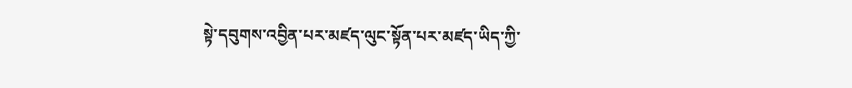སྟེ་དབུགས་འབྱིན་པར་མཛད་ལུང་སྟོན་པར་མཛད་ཡིད་ཀྱི་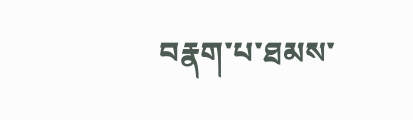བརྣག་པ་ཐམས་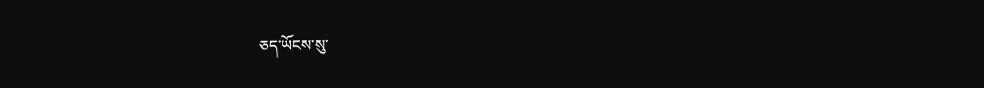ཅད་ཡོངས་སུ་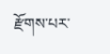རྫོགས་པར་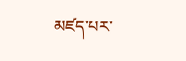མཛད་པར་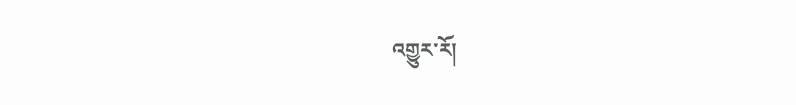འགྱུར་རོ།